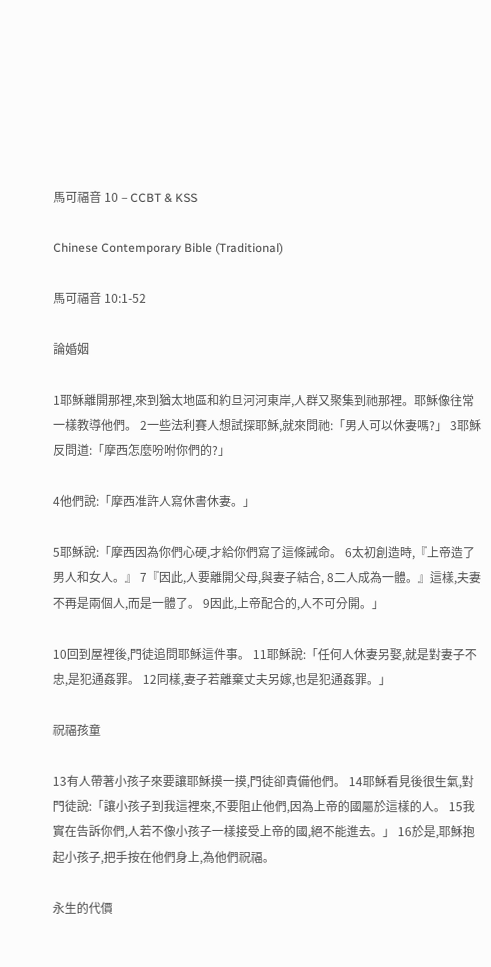馬可福音 10 – CCBT & KSS

Chinese Contemporary Bible (Traditional)

馬可福音 10:1-52

論婚姻

1耶穌離開那裡,來到猶太地區和約旦河河東岸,人群又聚集到祂那裡。耶穌像往常一樣教導他們。 2一些法利賽人想試探耶穌,就來問祂:「男人可以休妻嗎?」 3耶穌反問道:「摩西怎麼吩咐你們的?」

4他們說:「摩西准許人寫休書休妻。」

5耶穌說:「摩西因為你們心硬,才給你們寫了這條誡命。 6太初創造時,『上帝造了男人和女人。』 7『因此,人要離開父母,與妻子結合, 8二人成為一體。』這樣,夫妻不再是兩個人,而是一體了。 9因此,上帝配合的,人不可分開。」

10回到屋裡後,門徒追問耶穌這件事。 11耶穌說:「任何人休妻另娶,就是對妻子不忠,是犯通姦罪。 12同樣,妻子若離棄丈夫另嫁,也是犯通姦罪。」

祝福孩童

13有人帶著小孩子來要讓耶穌摸一摸,門徒卻責備他們。 14耶穌看見後很生氣,對門徒說:「讓小孩子到我這裡來,不要阻止他們,因為上帝的國屬於這樣的人。 15我實在告訴你們,人若不像小孩子一樣接受上帝的國,絕不能進去。」 16於是,耶穌抱起小孩子,把手按在他們身上,為他們祝福。

永生的代價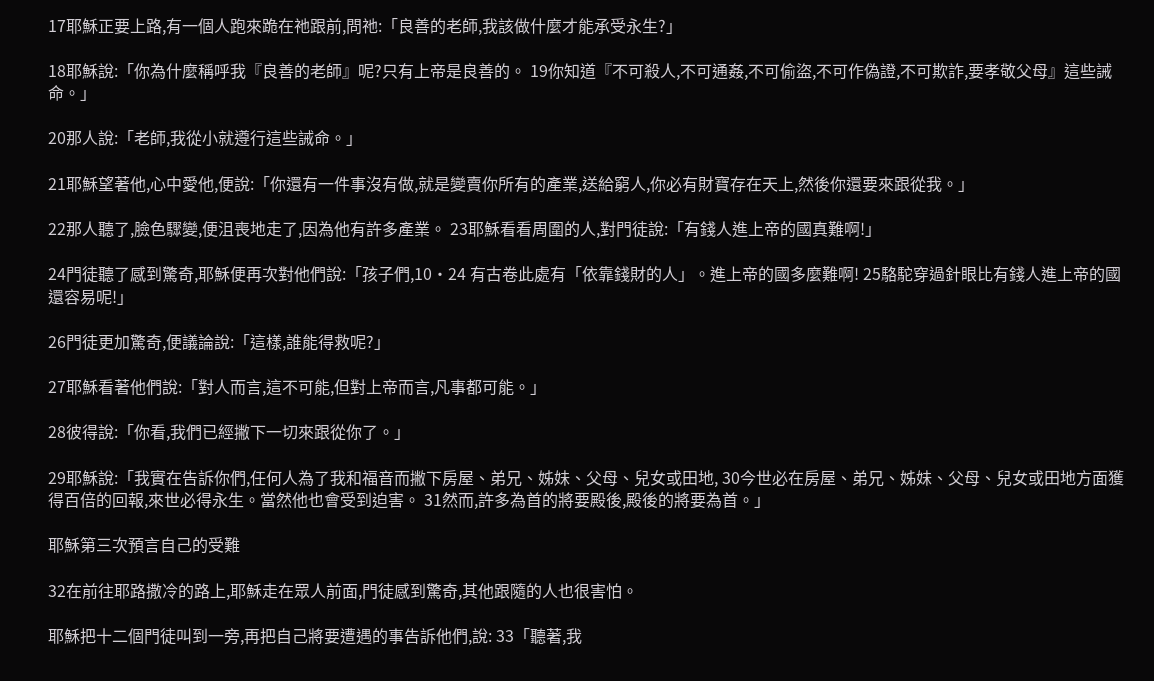17耶穌正要上路,有一個人跑來跪在祂跟前,問祂:「良善的老師,我該做什麼才能承受永生?」

18耶穌說:「你為什麼稱呼我『良善的老師』呢?只有上帝是良善的。 19你知道『不可殺人,不可通姦,不可偷盜,不可作偽證,不可欺詐,要孝敬父母』這些誡命。」

20那人說:「老師,我從小就遵行這些誡命。」

21耶穌望著他,心中愛他,便說:「你還有一件事沒有做,就是變賣你所有的產業,送給窮人,你必有財寶存在天上,然後你還要來跟從我。」

22那人聽了,臉色驟變,便沮喪地走了,因為他有許多產業。 23耶穌看看周圍的人,對門徒說:「有錢人進上帝的國真難啊!」

24門徒聽了感到驚奇,耶穌便再次對他們說:「孩子們,10·24 有古卷此處有「依靠錢財的人」。進上帝的國多麼難啊! 25駱駝穿過針眼比有錢人進上帝的國還容易呢!」

26門徒更加驚奇,便議論說:「這樣,誰能得救呢?」

27耶穌看著他們說:「對人而言,這不可能,但對上帝而言,凡事都可能。」

28彼得說:「你看,我們已經撇下一切來跟從你了。」

29耶穌說:「我實在告訴你們,任何人為了我和福音而撇下房屋、弟兄、姊妹、父母、兒女或田地, 30今世必在房屋、弟兄、姊妹、父母、兒女或田地方面獲得百倍的回報,來世必得永生。當然他也會受到迫害。 31然而,許多為首的將要殿後,殿後的將要為首。」

耶穌第三次預言自己的受難

32在前往耶路撒冷的路上,耶穌走在眾人前面,門徒感到驚奇,其他跟隨的人也很害怕。

耶穌把十二個門徒叫到一旁,再把自己將要遭遇的事告訴他們,說: 33「聽著,我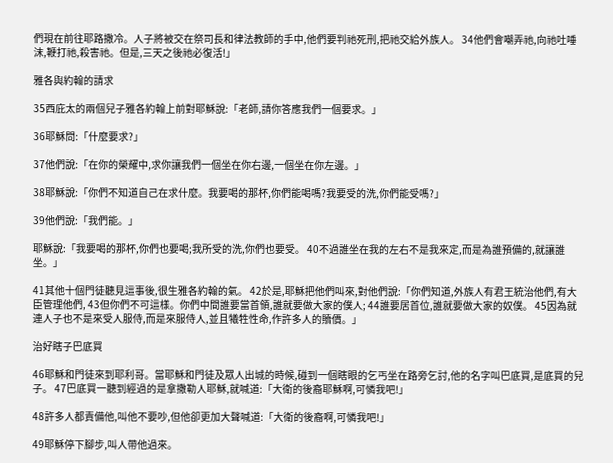們現在前往耶路撒冷。人子將被交在祭司長和律法教師的手中,他們要判祂死刑,把祂交給外族人。 34他們會嘲弄祂,向祂吐唾沫,鞭打祂,殺害祂。但是,三天之後祂必復活!」

雅各與約翰的請求

35西庇太的兩個兒子雅各約翰上前對耶穌說:「老師,請你答應我們一個要求。」

36耶穌問:「什麼要求?」

37他們說:「在你的榮耀中,求你讓我們一個坐在你右邊,一個坐在你左邊。」

38耶穌說:「你們不知道自己在求什麼。我要喝的那杯,你們能喝嗎?我要受的洗,你們能受嗎?」

39他們說:「我們能。」

耶穌說:「我要喝的那杯,你們也要喝;我所受的洗,你們也要受。 40不過誰坐在我的左右不是我來定,而是為誰預備的,就讓誰坐。」

41其他十個門徒聽見這事後,很生雅各約翰的氣。 42於是,耶穌把他們叫來,對他們說:「你們知道,外族人有君王統治他們,有大臣管理他們, 43但你們不可這樣。你們中間誰要當首領,誰就要做大家的僕人; 44誰要居首位,誰就要做大家的奴僕。 45因為就連人子也不是來受人服侍,而是來服侍人,並且犧牲性命,作許多人的贖價。」

治好瞎子巴底買

46耶穌和門徒來到耶利哥。當耶穌和門徒及眾人出城的時候,碰到一個瞎眼的乞丐坐在路旁乞討,他的名字叫巴底買,是底買的兒子。 47巴底買一聽到經過的是拿撒勒人耶穌,就喊道:「大衛的後裔耶穌啊,可憐我吧!」

48許多人都責備他,叫他不要吵,但他卻更加大聲喊道:「大衛的後裔啊,可憐我吧!」

49耶穌停下腳步,叫人帶他過來。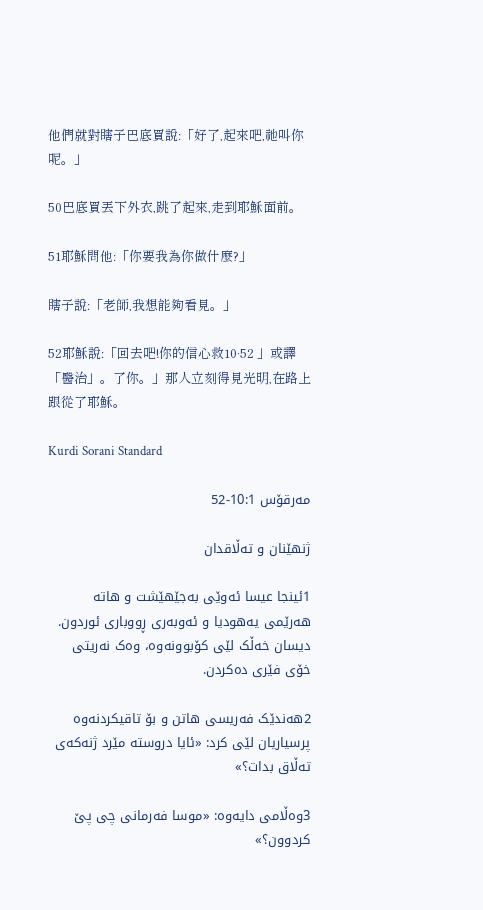他們就對瞎子巴底買說:「好了,起來吧,祂叫你呢。」

50巴底買丟下外衣,跳了起來,走到耶穌面前。

51耶穌問他:「你要我為你做什麼?」

瞎子說:「老師,我想能夠看見。」

52耶穌說:「回去吧!你的信心救10·52 」或譯「醫治」。了你。」那人立刻得見光明,在路上跟從了耶穌。

Kurdi Sorani Standard

مەرقۆس 10:1-52

ژنهێنان و تەڵاقدان

1ئینجا عیسا ئەوێی بەجێهێشت و هاتە هەرێمی یەهودیا و ئەوبەری ڕووباری ئوردون. دیسان خەڵک لێی کۆبوونەوە، وەک نەریتی خۆی فێری دەکردن.

2هەندێک فەریسی هاتن و بۆ تاقیکردنەوە پرسیاریان لێی کرد: «ئایا دروستە مێرد ژنەکەی تەڵاق بدات؟»

3وەڵامی دایەوە: «موسا فەرمانی چی پێ کردوون؟»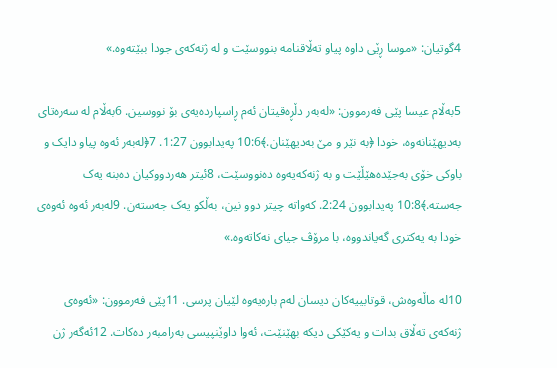4گوتیان: «موسا ڕێی داوە پیاو تەڵاقنامە بنووسێت و لە ژنەکەی جودا ببێتەوە.»

5بەڵام عیسا پێی فەرموون: «لەبەر دڵڕەقیتان ئەم ڕاسپاردەیەی بۆ نووسین. 6بەڵام لە سەرەتای بەدیهێنانەوە، خودا ﴿بە نێر و مێ بەدیهێنان.﴾10:6 پەیدابوون 1:27. 7﴿لەبەر ئەوە پیاو دایک و باوکی خۆی بەجێدەهێڵێت و بە ژنەکەیەوە دەنووسێت، 8ئیتر هەردووکیان دەبنە یەک جەستە.﴾10:8 پەیدابوون 2:24. کەواتە چیتر دوو نین، بەڵکو یەک جەستەن. 9لەبەر ئەوە ئەوەی خودا بە یەکتری گەیاندووە، با مرۆڤ جیای نەکاتەوە.»

10لە ماڵەوەش، قوتابییەکان دیسان لەم بارەیەوە لێیان پرسی. 11پێی فەرموون: «ئەوەی ژنەکەی تەڵاق بدات و یەکێکی دیکە بهێنێت، ئەوا داوێنپیسی بەرامبەر دەکات. 12ئەگەر ژن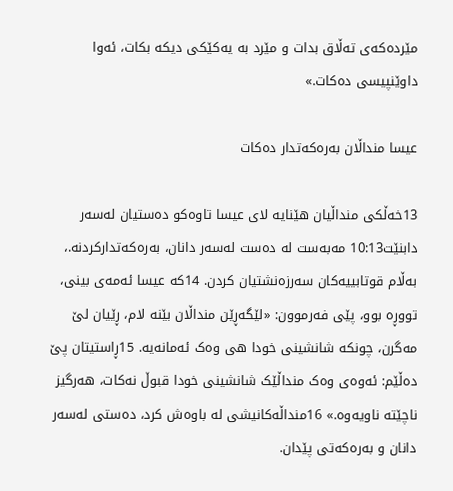مێردەکەی تەڵاق بدات و مێرد بە یەکێکی دیکە بکات، ئەوا داوێنپیسی دەکات.»

عیسا منداڵان بەرەکەتدار دەکات

13خەڵکی منداڵیان هێنایە لای عیسا تاوەکو دەستیان لەسەر دابنێت10:13 مەبەست لە دەست لەسەر دانان، بەرەکەتدارکردنە.، بەڵام قوتابییەکان سەرزەنشتیان کردن. 14کە عیسا ئەمەی بینی، تووڕە بوو، پێی فەرموون: «لێگەڕێن منداڵان بێنە لام، ڕێیان لێ مەگرن، چونکە شانشینی خودا هی وەک ئەمانەیە. 15ڕاستیتان پێ دەڵێم: ئەوەی وەک منداڵێک شانشینی خودا قبوڵ نەکات، هەرگیز ناچێتە ناویەوە.» 16منداڵەکانیشی لە باوەش کرد، دەستی لەسەر دانان و بەرەکەتی پێدان.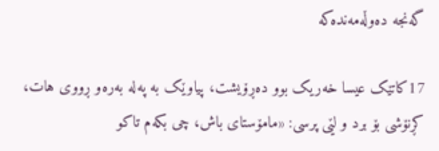گەنجە دەوڵەمەندەکە

17کاتێک عیسا خەریک بوو دەڕۆیشت، پیاوێک بە پەلە بەرەو ڕووی هات، کڕنۆشی بۆ برد و لێی پرسی: «مامۆستای باش، چی بکەم تاکو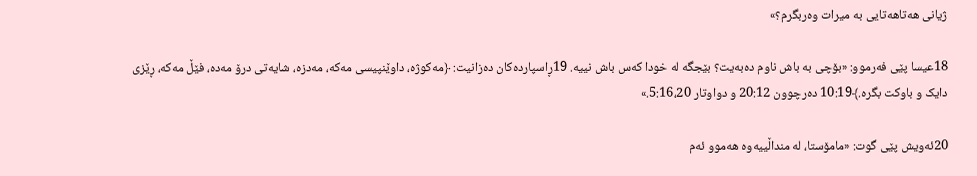ژیانی هەتاهەتایی بە میرات وەربگرم؟»

18عیسا پێی فەرموو: «بۆچی بە باش ناوم دەبەیت؟ بێجگە لە خودا کەس باش نییە. 19ڕاسپاردەکان دەزانیت: ﴿مەکوژە، داوێنپیسی مەکە، مەدزە، شایەتی درۆ مەدە، فێڵ مەکە، ڕێزی دایک و باوکت بگرە.﴾10:19 دەرچوون 20:12 و دواوتار 5:16،20.»

20ئەویش پێی گوت: «مامۆستا، لە منداڵییەوە هەموو ئەم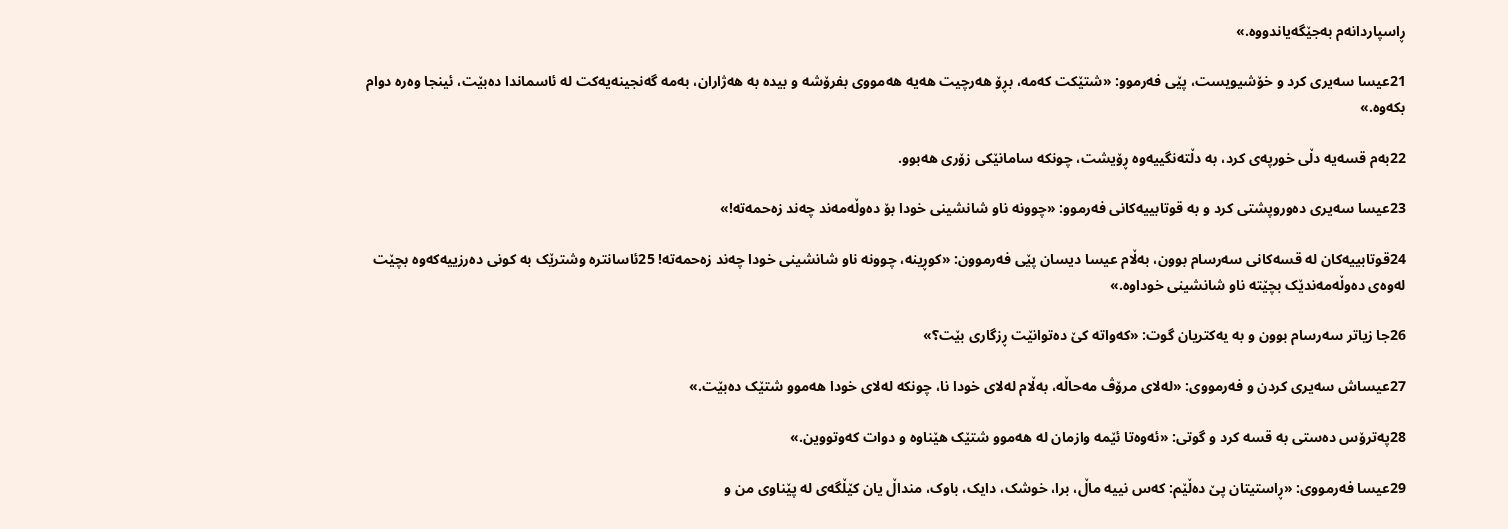ڕاسپاردانەم بەجێگەیاندووە.»

21عیسا سەیری کرد و خۆشیویست، پێی فەرموو: «شتێکت کەمە، بڕۆ هەرچیت هەیە هەمووی بفرۆشە و بیدە بە هەژاران، بەمە گەنجینەیەکت لە ئاسماندا دەبێت، ئینجا وەرە دوام بکەوە.»

22بەم قسەیە دڵی خورپەی کرد، بە دڵتەنگییەوە ڕۆیشت، چونکە سامانێکی زۆری هەبوو.

23عیسا سەیری دەوروپشتی کرد و بە قوتابییەکانی فەرموو: «چوونە ناو شانشینی خودا بۆ دەوڵەمەند چەند زەحمەتە!»

24قوتابییەکان لە قسەکانی سەرسام بوون، بەڵام عیسا دیسان پێی فەرموون: «کوڕینە، چوونە ناو شانشینی خودا چەند زەحمەتە! 25ئاسانترە وشترێک بە کونی دەرزییەکەوە بچێت لەوەی دەوڵەمەندێک بچێتە ناو شانشینی خوداوە.»

26جا زیاتر سەرسام بوون و بە یەکتریان گوت: «کەواتە کێ دەتوانێت ڕزگاری بێت؟»

27عیساش سەیری کردن و فەرمووی: «لەلای مرۆڤ مەحاڵە، بەڵام لەلای خودا نا، چونکە لەلای خودا هەموو شتێک دەبێت.»

28پەترۆس دەستی بە قسە کرد و گوتی: «ئەوەتا ئێمە وازمان لە هەموو شتێک هێناوە و دوات کەوتووین.»

29عیسا فەرمووی: «ڕاستیتان پێ دەڵێم: کەس نییە ماڵ، برا، خوشک، دایک، باوک، منداڵ یان کێڵگەی لە پێناوی من و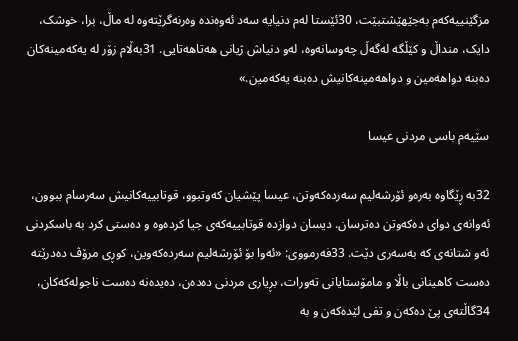مزگێنییەکەم بەجێهێشتبێت، 30ئێستا لەم دنیایە سەد ئەوەندە وەرنەگرێتەوە لە ماڵ، برا، خوشک، دایک، منداڵ و کێڵگە لەگەڵ چەوسانەوە، لەو دنیاش ژیانی هەتاهەتایی. 31بەڵام زۆر لە یەکەمینەکان دەبنە دواهەمین و دواهەمینەکانیش دەبنە یەکەمین.»

سێیەم باسی مردنی عیسا

32بە ڕێگاوە بەرەو ئۆرشەلیم سەردەکەوتن، عیسا پێشیان کەوتبوو، قوتابییەکانیش سەرسام ببوون، ئەوانەی دوای دەکەوتن دەترسان. دیسان دوازدە قوتابییەکەی جیا کردەوە و دەستی کرد بە باسکردنی ئەو شتانەی کە بەسەری دێت. 33فەرمووی: «ئەوا بۆ ئۆرشەلیم سەردەکەوین، کوڕی مرۆڤ دەدرێتە دەست کاهینانی باڵا و مامۆستایانی تەورات، بڕیاری مردنی دەدەن، دەیدەنە دەست ناجولەکەکان، 34گاڵتەی پێ دەکەن و تفی لێدەکەن و بە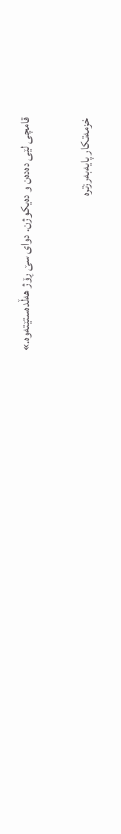قامچی لێی دەدەن و دەیکوژن. دوای سێ ڕۆژ هەڵدەستێتەوە.»

خزمەتکار پایەبەرزترە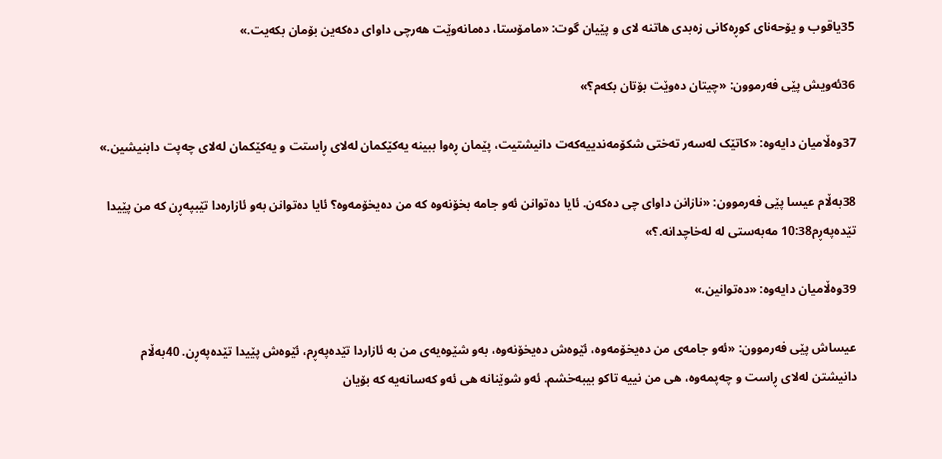35یاقوب و یۆحەنای کوڕەکانی زەبدی هاتنە لای و پێیان گوت: «مامۆستا، دەمانەوێت هەرچی داوای دەکەین بۆمان بکەیت.»

36ئەویش پێی فەرموون: «چیتان دەوێت بۆتان بکەم؟»

37وەڵامیان دایەوە: «کاتێک لەسەر تەختی شکۆمەندییەکەت دانیشتیت، پێمان ڕەوا ببینە یەکێکمان لەلای ڕاستت و یەکێکمان لەلای چەپت دابنیشین.»

38بەڵام عیسا پێی فەرموون: «نازانن داوای چی دەکەن. ئایا دەتوانن ئەو جامە بخۆنەوە کە من دەیخۆمەوە؟ ئایا دەتوانن بەو ئازارەدا تێبپەڕن کە من پێیدا تێدەپەڕم10:38 مەبەستی لە لەخاچدانە.؟»

39وەڵامیان دایەوە: «دەتوانین.»

عیساش پێی فەرموون: «ئەو جامەی من دەیخۆمەوە، ئێوەش دەیخۆنەوە، بەو شێوەیەی من بە ئازاردا تێدەپەڕم، ئێوەش پێیدا تێدەپەڕن. 40بەڵام دانیشتن لەلای ڕاست و چەپمەوە، هی من نییە تاکو بیبەخشم. ئەو شوێنانە هی ئەو کەسانەیە کە بۆیان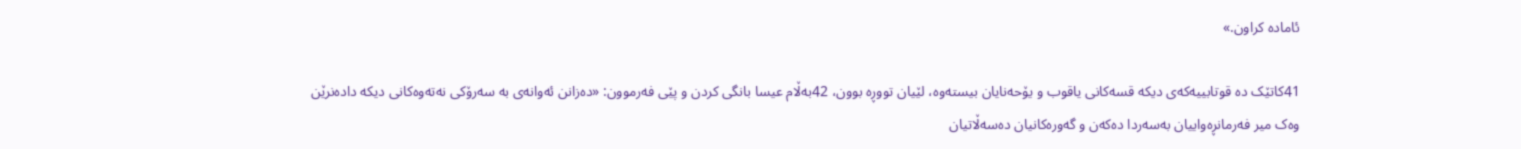ئامادە کراون.»

41کاتێک دە قوتابییەکەی دیکە قسەکانی یاقوب و یۆحەنایان بیستەوە، لێیان تووڕە بوون، 42بەڵام عیسا بانگی کردن و پێی فەرموون: «دەزانن ئەوانەی بە سەرۆکی نەتەوەکانی دیکە دادەنرێن وەک میر فەرمانڕەواییان بەسەردا دەکەن و گەورەکانیان دەسەڵاتیان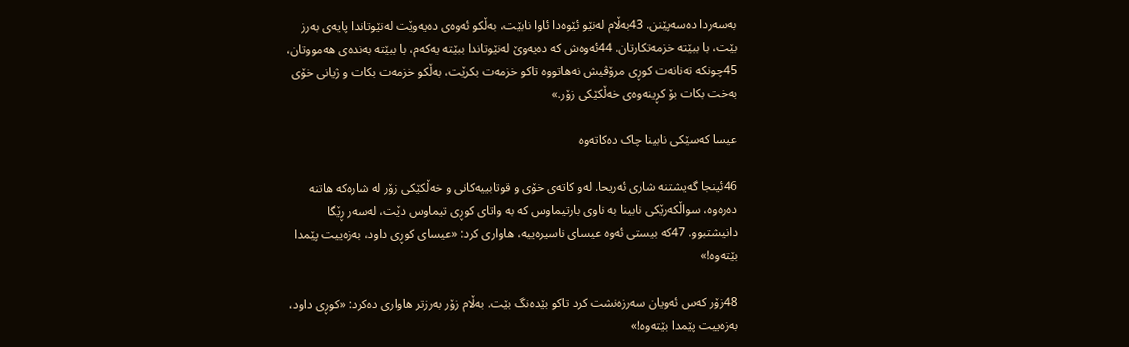بەسەردا دەسەپێنن. 43بەڵام لەنێو ئێوەدا ئاوا نابێت، بەڵکو ئەوەی دەیەوێت لەنێوتاندا پایەی بەرز بێت، با ببێتە خزمەتکارتان. 44ئەوەش کە دەیەوێ لەنێوتاندا ببێتە یەکەم، با ببێتە بەندەی هەمووتان، 45چونکە تەنانەت کوڕی مرۆڤیش نەهاتووە تاکو خزمەت بکرێت، بەڵکو خزمەت بکات و ژیانی خۆی بەخت بکات بۆ کڕینەوەی خەڵکێکی زۆر.»

عیسا کەسێکی نابینا چاک دەکاتەوە

46ئینجا گەیشتنە شاری ئەریحا. لەو کاتەی خۆی و قوتابییەکانی و خەڵکێکی زۆر لە شارەکە هاتنە دەرەوە، سواڵکەرێکی نابینا بە ناوی بارتیماوس کە بە واتای کوڕی تیماوس دێت، لەسەر ڕێگا دانیشتبوو. 47کە بیستی ئەوە عیسای ناسیرەییە، هاواری کرد: «عیسای کوڕی داود، بەزەییت پێمدا بێتەوە!»

48زۆر کەس ئەویان سەرزەنشت کرد تاکو بێدەنگ بێت. بەڵام زۆر بەرزتر هاواری دەکرد: «کوڕی داود، بەزەییت پێمدا بێتەوە!»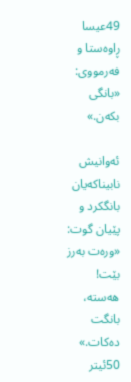49عیسا ڕاوەستا و فەرمووی: «بانگی بکەن.»

ئەوانیش نابیناکەیان بانگکرد و پێیان گوت: «ورەت بەرز بێت! هەستە، بانگت دەکات.» 50ئیتر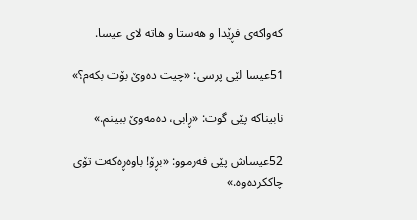کەواکەی فڕێدا و هەستا و هاتە لای عیسا.

51عیسا لێی پرسی: «چیت دەوێ بۆت بکەم؟»

نابیناکە پێی گوت: «ڕابی، دەمەوێ ببینم.»

52عیساش پێی فەرموو: «بڕۆ! باوەڕەکەت تۆی چاککردەوە.»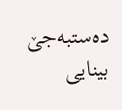دەستبەجێ بینایی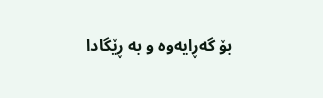بۆ گەڕایەوە و بە ڕێگادا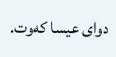دوای عیسا کەوت.